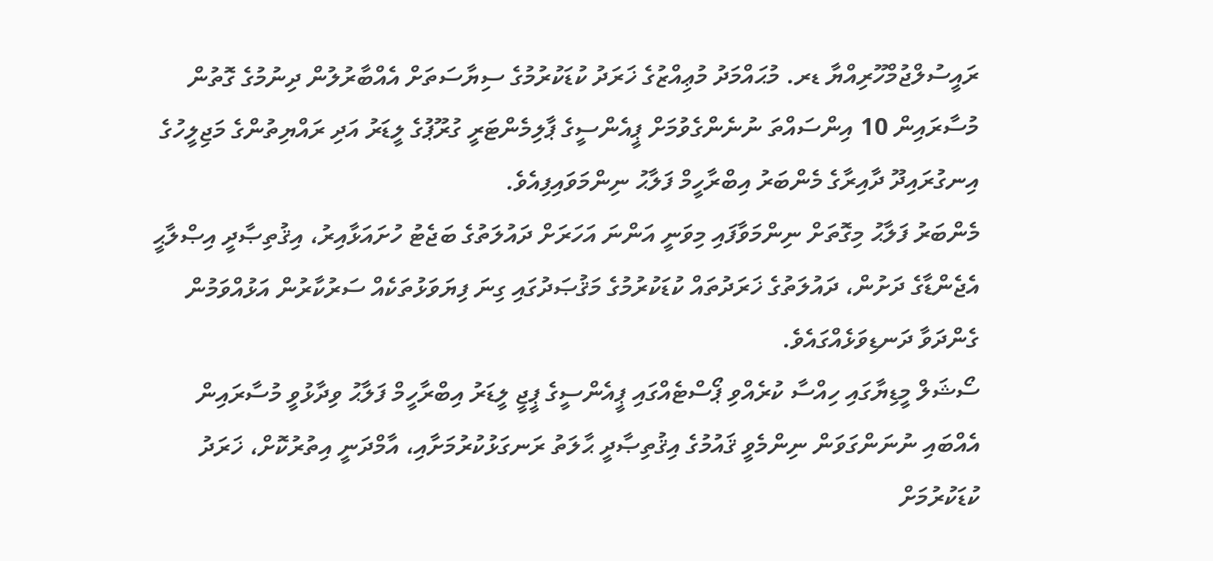ރައީސުލްޖުމްހޫރިއްޔާ ޑރ. މުޙައްމަދު މުޢިއްޒުގެ ޚަރަދު ކުޑަކުރުމުގެ ސިޔާސަތަށް އެއްބާރުލުން ދިނުމުގެ ގޮތުން މުސާރައިން 10 އިންސައްތަ ނުނެންގެވުމަށް ޕީއެންސީގެ ޕާލިމެންޓަރީ ގުރޫޕުގެ ލީޑަރު އަދި ރައްޔިތުންގެ މަޖިލީހުގެ އިނގުރައިދޫ ދާއިރާގެ މެންބަރު އިބްރާހީމް ފަލާޙު ނިންމަވައިފިއެވެ.
މެންބަރު ފަލާޙު މިގޮތަށް ނިންމަވާފައި މިވަނީ އަންނަ އަހަރަށް ދައުލަތުގެ ބަޖެޓު ހުށައަޅާއިރު، އިޤުތިޞާދީ އިޞްލާޙީ އެޖެންޑާގެ ދަށުން، ދައުލަތުގެ ޚަރަދުތައް ކުޑަކުރުމުގެ މަޤުޞަދުގައި ގިނަ ފިޔަވަޅުތަކެއް ސަރުކާރުން އަޅުއްވަމުން ގެންދަވާ ދަނޑިވަޅެއްގައެވެ.
ސޯޝަލް މީޑިޔާގައި ހިއްސާ ކުރެއްވި ޕޯސްޓެއްގައި ޕީއެންސީގެ ޕީޖީ ލީޑަރު އިބްރާހީމް ފަލާޙު ވިދާޅުވީ މުސާރައިން އެއްބައި ނުނަންގަވަން ނިންމެވީ ޤައުމުގެ އިޤުތިޞާދީ ޙާލަތު ރަނގަޅުކުރުމަށާއި، އާމްދަނީ އިތުރުކޮށް، ޚަރަދު ކުޑަކުރުމަށް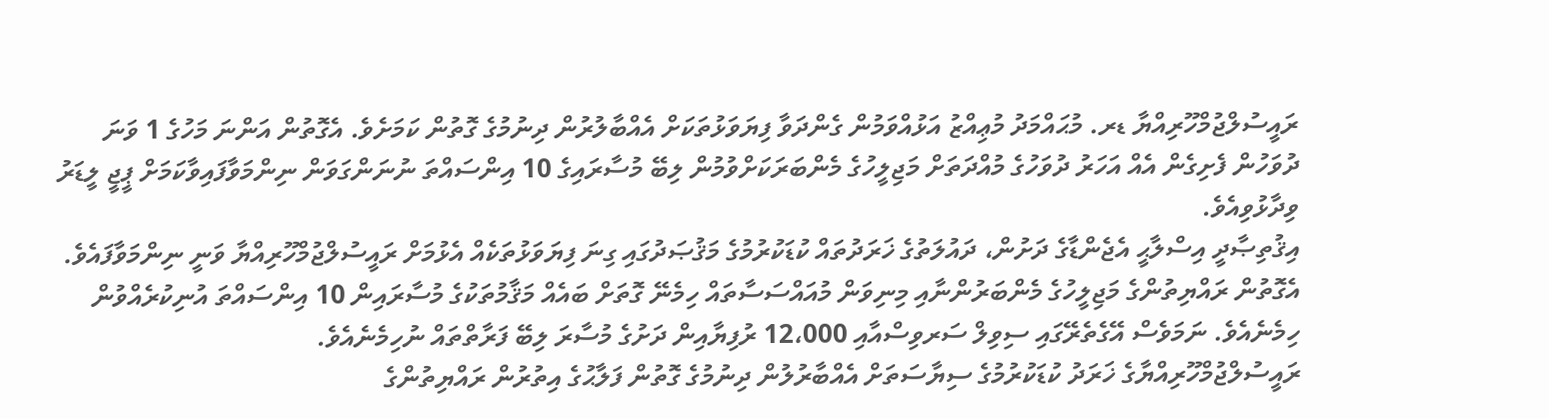ރައީސުލްޖުމްހޫރިއްޔާ ޑރ. މުޙައްމަދު މުޢިއްޒު އަޅުއްވަމުން ގެންދަވާ ފިޔަވަޅުތަކަށް އެއްބާލުރުން ދިނުމުގެ ގޮތުން ކަމަށެވެ. އެގޮތުން އަންނަ މަހުގެ 1 ވަނަ ދުވަހުން ފެށިގެން އެއް އަހަރު ދުވަހުގެ މުއްދަތަށް މަޖިލީހުގެ މެންބަރަކަށްވުމުން ލިބޭ މުސާރައިގެ 10 އިންސައްތަ ނުނަންގަވަން ނިންމަވާފައިވާކަމަށް ޕީޖީ ލީޑަރު ވިދާޅުވިއެވެ.
އިޤުތިޞާދީ އިސްލާޙީ އެޖެންޑާގެ ދަށުން، ދައުލަތުގެ ޚަރަދުތައް ކުޑަކުރުމުގެ މަޤުޞަދުގައި ގިނަ ފިޔަވަޅުތަކެއް އެޅުމަށް ރައީސުލްޖުމްހޫރިއްޔާ ވަނީ ނިންމަވާފައެވެ. އެގޮތުން ރައްޔިތުންގެ މަޖިލީހުގެ މެންބަރުންނާއި މިނިވަން މުއައްސަސާތައް ހިމެނޭ ގޮތަށް ބައެއް މަޤާމުތަކުގެ މުސާރައިން 10 އިންސައްތަ އުނިކުރެއްވުން ހިމެނެއެވެ. ނަމަވެސް އޭގެތެރޭގައި ސިވިލް ސަރވިސްއާއި 12،000 ރުފިޔާއިން ދަށުގެ މުސާރަ ލިބޭ ފަރާތްތައް ނުހިމެނެއެވެ.
ރައީސުލްޖުމްހޫރިއްޔާގެ ޚަރަދު ކުޑަކުރުމުގެ ސިޔާސަތަށް އެއްބާރުލުން ދިނުމުގެ ގޮތުން ފަލާޙުގެ އިތުރުން ރައްޔިތުންގެ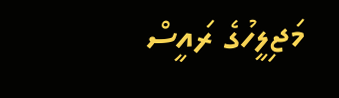މަޖިލީހުގެ ރައީސް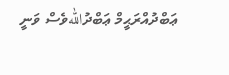ޢަބްދުއްރަޙީމް ޢަބްދުاللهވެސް ވަނީ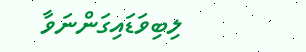ލިބިވަޑައިގަންނަވާ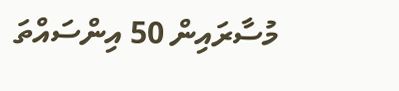މުސާރައިން 50 އިންސައްތަ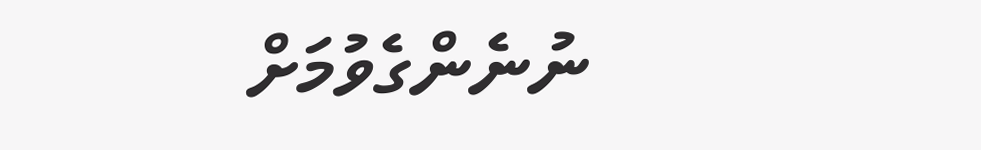ނުނެންގެވުމަށް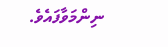ނިންމަވާފައެވެ.